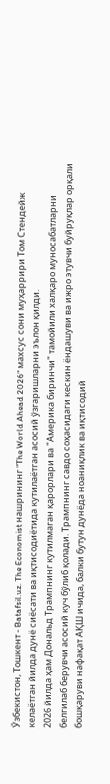Ўзбекистон, Тошкент - Batafsil.uz. The Economist нашрининг "The World Ahead 2026" махсус сони муҳаррири Том Стендейж келаётган йилда дунё сиёсати ва иқтисодиётида кутилаётган асосий ўзгаришларни эълон қилди.
2026 йилда ҳам Дональд Трампнинг кутилмаган қарорлари ва "Америка биринчи" тамойили халқаро муносабатларни белгилаб берувчи асосий куч бўлиб қолади. Трампнинг савдо соҳасидаги кескин ёндашуви ва ижро этувчи буйруқлар орқали бошқаруви нафақат АҚШ ичида, балки бутун дунёда ноаниқлик ва иқтисодий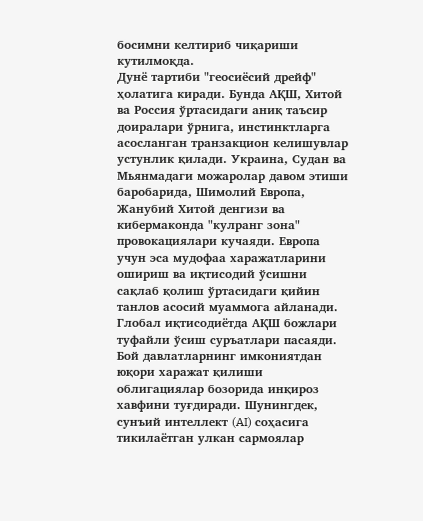босимни келтириб чиқариши кутилмоқда.
Дунё тартиби "геосиёсий дрейф" ҳолатига киради. Бунда АҚШ, Хитой ва Россия ўртасидаги аниқ таъсир доиралари ўрнига, инстинктларга асосланган транзакцион келишувлар устунлик қилади. Украина, Судан ва Мьянмадаги можаролар давом этиши баробарида, Шимолий Европа, Жанубий Хитой денгизи ва кибермаконда "кулранг зона" провокациялари кучаяди. Европа учун эса мудофаа харажатларини ошириш ва иқтисодий ўсишни сақлаб қолиш ўртасидаги қийин танлов асосий муаммога айланади.
Глобал иқтисодиётда АҚШ божлари туфайли ўсиш суръатлари пасаяди. Бой давлатларнинг имкониятдан юқори харажат қилиши облигациялар бозорида инқироз хавфини туғдиради. Шунингдек, сунъий интеллект (AI) соҳасига тикилаётган улкан сармоялар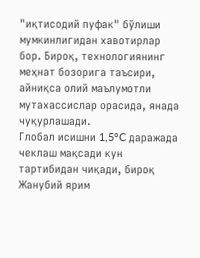"иқтисодий пуфак" бўлиши мумкинлигидан хавотирлар бор. Бироқ, технологиянинг меҳнат бозорига таъсири, айниқса олий маълумотли мутахассислар орасида, янада чуқурлашади.
Глобал исишни 1,5°C даражада чеклаш мақсади кун тартибидан чиқади, бироқ Жанубий ярим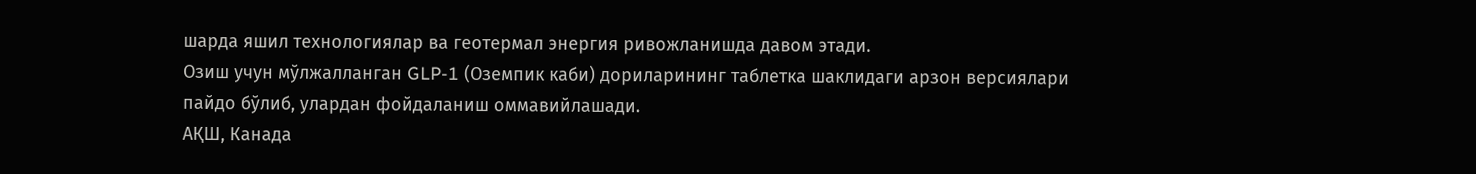шарда яшил технологиялар ва геотермал энергия ривожланишда давом этади.
Озиш учун мўлжалланган GLP-1 (Оземпик каби) дориларининг таблетка шаклидаги арзон версиялари пайдо бўлиб, улардан фойдаланиш оммавийлашади.
АҚШ, Канада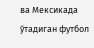ва Мексикада ўтадиган футбол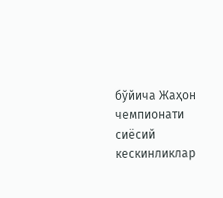бўйича Жаҳон чемпионати сиёсий кескинликлар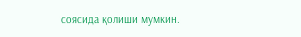соясида қолиши мумкин.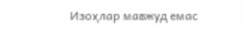Изоҳлар мавжуд емас